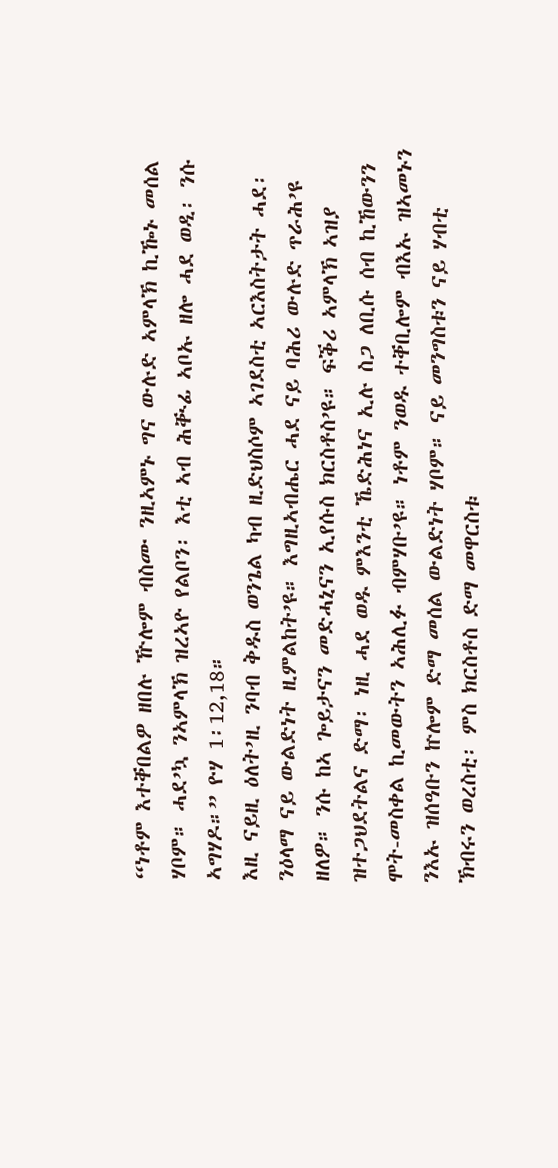“ነቶም እተቐበልዎ ዘበሉ ዅሎም ብስሙ ንዚኣምኑ ግና ውሉድ ኣምላኽ ኪዀኑ መሰል ሃቦም። ሓደ’ኳ ንኣምላኽ ዝረኣዮ የልቦን፡ እቲ ኣብ ሕቚፊ ኣቦኡ ዘሎ ሓደ ወዲ፡ ንሱ ኣግሃዶ።” ዮሃ 1፡12,18።
እዚ ናይዚ ዕለት’ዚ ንባብ ቅዱስ ወንጌል ካብ ዚድህስሶም ኣገደስቲ ኣርእስትታት ሓደ፡ ንዕላማ ናይ ውልድነት ዚምልከት’ዩ። እግዚኣብሔር ሓደ ናይ ባሕሪ ውሉድ ጥራሕ’ዩ ዘለዎ። ንሱ ከኣ ጐይታናን መድሓኒናን ኢየሱስ ክርስቶስ’ዩ። ፍቕሪ ኣምላኽ ኣዝያ ዝተጋህደትልና ድማ፡ ነዚ ሓደ ወዱ ምእንቲ ኼድሕነና ኢሉ ስጋ ለቢሱ ሰብ ኪኸውንን ሞት-መስቀል ኪመውትን ኣሕሊፉ ብምሃቡ’ዩ። ነቶም ንወዱ ተቐቢሎም ብእኡ ዝኣመኑን ንእኡ ዝሰዓቡን ኵሎም ድማ መሰል ውልድነት ሃቦም። ናይ መንግስቱን ናይ ሃብቲ ኽብሩን ወረስቲ፡ ምስ ክርስቶስ ድማ መዋርስቱ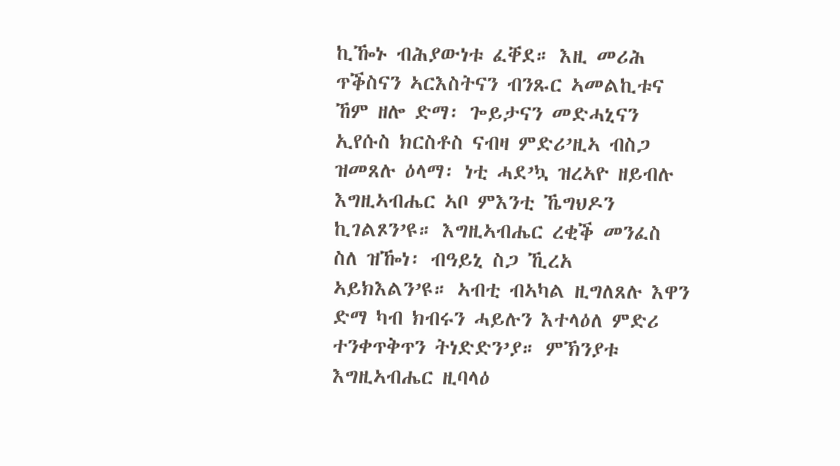ኪዀኑ ብሕያውነቱ ፈቐደ። እዚ መሪሕ ጥቕስናን ኣርእስትናን ብንጹር ኣመልኪቱና ኸም ዘሎ ድማ፡ ጐይታናን መድሓኒናን ኢየሱስ ክርስቶስ ናብዛ ምድሪ’ዚኣ ብስጋ ዝመጸሉ ዕላማ፡ ነቲ ሓደ’ኳ ዝረኣዮ ዘይብሉ እግዚኣብሔር ኣቦ ምእንቲ ኼግህዶን ኪገልጾን’ዩ። እግዚኣብሔር ረቂቕ መንፈስ ስለ ዝዀነ፡ ብዓይኒ ስጋ ኺረአ ኣይክእልን’ዩ። ኣብቲ ብኣካል ዚግለጸሉ እዋን ድማ ካብ ክብሩን ሓይሉን እተላዕለ ምድሪ ተንቀጥቅጥን ትነድድን’ያ። ምኽንያቱ እግዚኣብሔር ዚባላዕ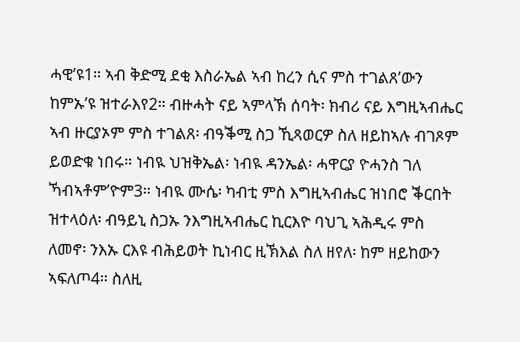ሓዊ’ዩ1። ኣብ ቅድሚ ደቂ እስራኤል ኣብ ከረን ሲና ምስ ተገልጸ’ውን ከምኡ’ዩ ዝተራእየ2። ብዙሓት ናይ ኣምላኽ ሰባት፡ ክብሪ ናይ እግዚኣብሔር ኣብ ዙርያኦም ምስ ተገልጸ፡ ብዓቕሚ ስጋ ኺጻወርዎ ስለ ዘይከኣሉ ብገጾም ይወድቁ ነበሩ። ነብዪ ህዝቅኤል፡ ነብዪ ዳንኤል፡ ሓዋርያ ዮሓንስ ገለ ኻብኣቶም’ዮም3። ነብዪ ሙሴ፡ ካብቲ ምስ እግዚኣብሔር ዝነበሮ ቕርበት ዝተላዕለ፡ ብዓይኒ ስጋኡ ንእግዚኣብሔር ኪርእዮ ባህጊ ኣሕዲሩ ምስ ለመኖ፡ ንእኡ ርእዩ ብሕይወት ኪነብር ዚኽእል ስለ ዘየለ፡ ከም ዘይከውን ኣፍለጦ4። ስለዚ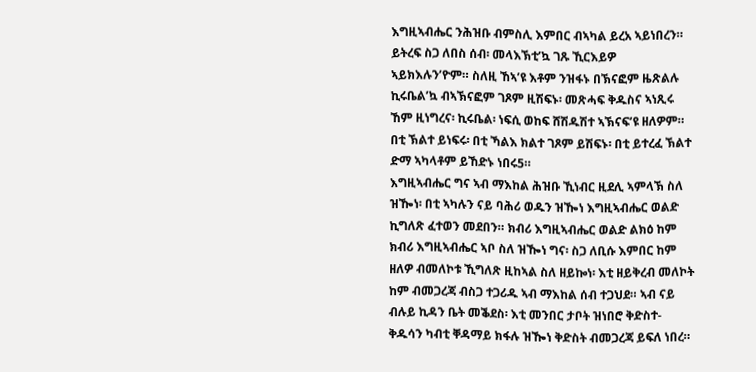እግዚኣብሔር ንሕዝቡ ብምስሊ እምበር ብኣካል ይረአ ኣይነበረን። ይትረፍ ስጋ ለበስ ሰብ፡ መላእኽቲ’ኳ ገጹ ኺርእይዎ ኣይክእሉን’ዮም። ስለዚ ኸኣ’ዩ እቶም ንዝፋኑ በኽናፎም ዜጽልሉ ኪሩቤል’ኳ ብኣኽናፎም ገጾም ዚሽፍኑ፡ መጽሓፍ ቅዱስና ኣነጺሩ ኸም ዚነግረና፡ ኪሩቤል፡ ነፍሲ ወከፍ ሸሽዱሽተ ኣኽናፍ’ዩ ዘለዎም። በቲ ኽልተ ይነፍሩ፡ በቲ ኻልእ ክልተ ገጾም ይሽፍኑ፡ በቲ ይተረፈ ኽልተ ድማ ኣካላቶም ይኸድኑ ነበሩ5።
እግዚኣብሔር ግና ኣብ ማእከል ሕዝቡ ኺነብር ዚደሊ ኣምላኽ ስለ ዝዀነ፡ በቲ ኣካሉን ናይ ባሕሪ ወዱን ዝዀነ እግዚኣብሔር ወልድ ኪግለጽ ፈተወን መደበን። ክብሪ እግዚኣብሔር ወልድ ልክዕ ከም ክብሪ እግዚኣብሔር ኣቦ ስለ ዝዀነ ግና፡ ስጋ ለቢሱ እምበር ከም ዘለዎ ብመለኮቱ ኺግለጽ ዚከኣል ስለ ዘይኰነ፡ እቲ ዘይቅረብ መለኮት ከም ብመጋረጃ ብስጋ ተጋሪዱ ኣብ ማእከል ሰብ ተጋህደ። ኣብ ናይ ብሉይ ኪዳን ቤት መቕደስ፡ እቲ መንበር ታቦት ዝነበሮ ቅድስተ-ቅዱሳን ካብቲ ቐዳማይ ክፋሉ ዝዀነ ቅድስት ብመጋረጃ ይፍለ ነበረ።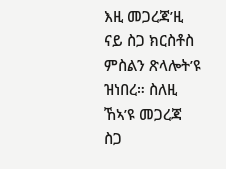እዚ መጋረጃ’ዚ ናይ ስጋ ክርስቶስ ምስልን ጽላሎት’ዩ ዝነበረ። ስለዚ ኸኣ’ዩ መጋረጃ ስጋ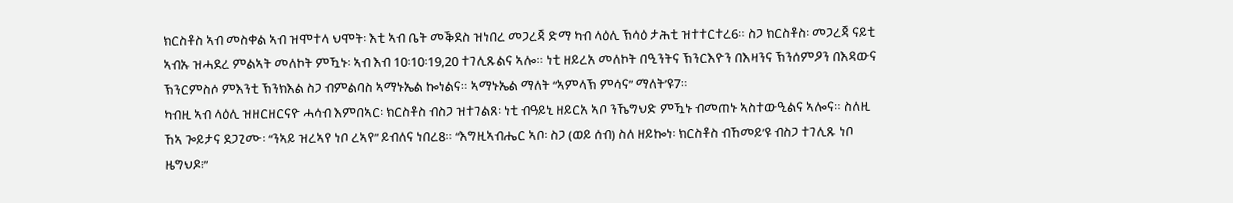ክርስቶስ ኣብ መስቀል ኣብ ዝሞተላ ህሞት፡ እቲ ኣብ ቤት መቕደስ ዝነበረ መጋረጃ ድማ ካብ ላዕሊ ኽሳዕ ታሕቲ ዝተተርተረ6። ስጋ ክርስቶስ፡ መጋረጃ ናይቲ ኣብኡ ዝሓደረ ምልኣት መለኮት ምዃኑ፡ ኣብ እብ 10፡10፡19,20 ተገሊጹልና ኣሎ። ነቲ ዘይረአ መለኮት በዒንትና ኽንርእዮን በእዛንና ኽንሰምዖን በእዳውና ኽንርምስሶ ምእንቲ ኽንክእል ስጋ ብምልባስ ኣማኑኤል ኰነልና። ኣማኑኤል ማለት “ኣምላኽ ምሳና” ማለት’ዩ7።
ካብዚ ኣብ ላዕሊ ዝዘርዘርናዮ ሓሳብ እምበኣር፡ ክርስቶስ ብስጋ ዝተገልጸ፡ ነቲ ብዓይኒ ዘይርአ ኣቦ ንኼግህድ ምዃኑ ብመጠኑ ኣስተውዒልና ኣሎና። ስለዚ ኸኣ ጐይታና ደጋጊሙ፡ “ንኣይ ዝረኣየ ነቦ ረኣየ” ይብለና ነበረ8። “እግዚኣብሔር ኣቦ፡ ስጋ (ወይ ሰብ) ስለ ዘይኰነ፡ ክርስቶስ ብኸመይ’ዩ ብስጋ ተገሊጹ ነቦ ዜግህዶ፧”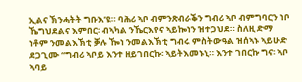ኢልና ኽንሓትት ግቡእ’ዩ። ባሕሪ ኣቦ ብምንጽብራቕን ግብሪ ኣቦ ብምግባርን ነቦ ኼግህደልና እምበር፡ ብኣካል ንኼርእየና ኣይኰነን ዝተጋህደ። ስለዚ ድማ ነቶም ንመልእኽቲ ቓሉ ዀነ ንመልእኽቲ ግብሩ ምስትውዓል ዝሰኣኑ ኣይሁድ ደጋጊሙ “ግብሪ ኣቦይ እንተ ዘይገበርኩ፡ ኣይትእመኑኒ። እንተ ገበርኩ ግና፡ ኣቦ ኣባይ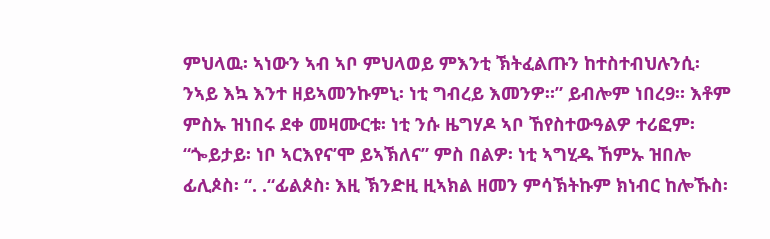ምህላዉ፡ ኣነውን ኣብ ኣቦ ምህላወይ ምእንቲ ኽትፈልጡን ከተስተብህሉንሲ፡ ንኣይ እኳ እንተ ዘይኣመንኩምኒ፡ ነቲ ግብረይ እመንዎ።” ይብሎም ነበረ9። እቶም ምስኡ ዝነበሩ ደቀ መዛሙርቱ፡ ነቲ ንሱ ዜግሃዶ ኣቦ ኸየስተውዓልዎ ተሪፎም፡ “ጐይታይ፡ ነቦ ኣርእየና’ሞ ይኣኽለና” ምስ በልዎ፡ ነቲ ኣግሂዱ ኸምኡ ዝበሎ ፊሊጶስ፡ “. .“ፊልጶስ፡ እዚ ኽንድዚ ዚኣክል ዘመን ምሳኽትኩም ክነብር ከሎኹስ፡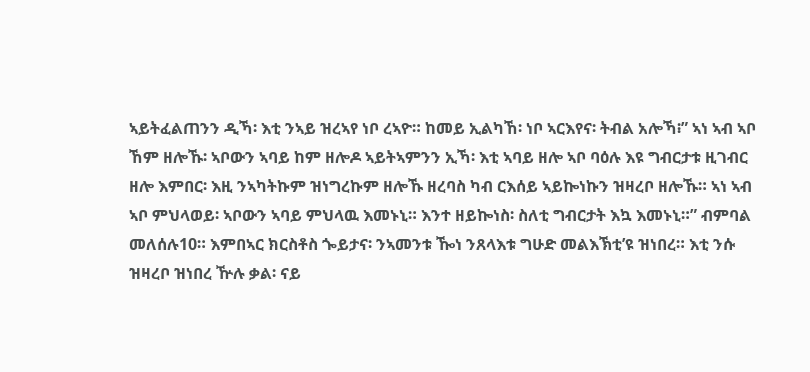ኣይትፈልጠንን ዲኻ፡ እቲ ንኣይ ዝረኣየ ነቦ ረኣዮ። ከመይ ኢልካኸ፡ ነቦ ኣርእየና፡ ትብል አሎኻ፧” ኣነ ኣብ ኣቦ ኸም ዘሎኹ፡ ኣቦውን ኣባይ ከም ዘሎዶ ኣይትኣምንን ኢኻ፡ እቲ ኣባይ ዘሎ ኣቦ ባዕሉ እዩ ግብርታቱ ዚገብር ዘሎ እምበር፡ እዚ ንኣካትኩም ዝነግረኩም ዘሎኹ ዘረባስ ካብ ርእሰይ ኣይኰነኩን ዝዛረቦ ዘሎኹ። ኣነ ኣብ ኣቦ ምህላወይ፡ ኣቦውን ኣባይ ምህላዉ እመኑኒ። እንተ ዘይኰነስ፡ ስለቲ ግብርታት እኳ እመኑኒ።” ብምባል መለሰሉ10። እምበኣር ክርስቶስ ጐይታና፡ ንኣመንቱ ዀነ ንጸላእቱ ግሁድ መልእኽቲ’ዩ ዝነበረ። እቲ ንሱ ዝዛረቦ ዝነበረ ዅሉ ቃል፡ ናይ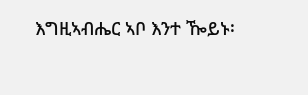እግዚኣብሔር ኣቦ እንተ ዀይኑ፡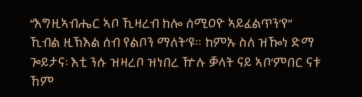“እግዚኣብሔር ኣቦ ኺዛረብ ከሎ ሰሚዐዮ ኣይፈልጥን’የ” ኺብል ዚኽእል ሰብ የልቦን ማለት’ዩ። ከምኡ ስለ ዝዀነ ድማ ጐይታና፡ እቲ ንሱ ዝዛረቦ ዝነበረ ዅሉ ቓላት ናይ ኣቦ’ምበር ናቱ ኸም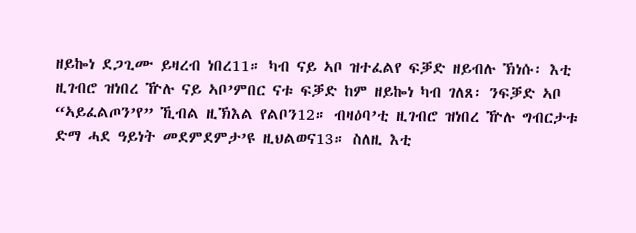ዘይኰነ ደጋጊሙ ይዛረብ ነበረ11። ካብ ናይ ኣቦ ዝተፈልየ ፍቓድ ዘይብሉ ኽነሱ፡ እቲ ዚገብሮ ዝነበረ ዅሉ ናይ ኣቦ’ምበር ናቱ ፍቓድ ከም ዘይኰነ ካብ ገለጸ፡ ንፍቓድ ኣቦ “ኣይፈልጦን’የ” ኺብል ዚኽእል የልቦን12። ብዛዕባ’ቲ ዚገብሮ ዝነበረ ዅሉ ግብርታቱ ድማ ሓደ ዓይነት መደምደምታ’ዩ ዚህልወና13። ስለዚ እቲ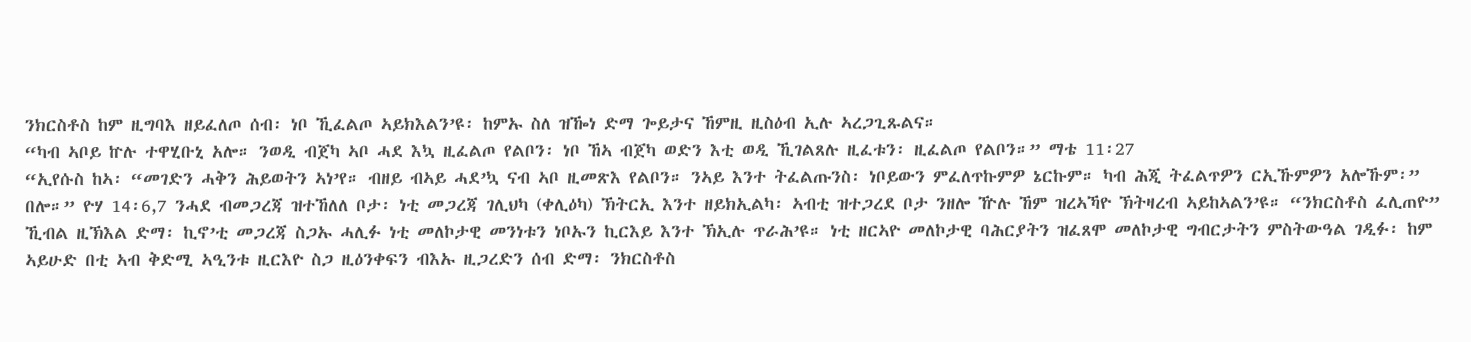ንክርስቶስ ከም ዚግባእ ዘይፈለጦ ሰብ፡ ነቦ ኺፈልጦ ኣይክእልን’ዩ፡ ከምኡ ስለ ዝዀነ ድማ ጐይታና ኸምዚ ዚስዕብ ኢሉ ኣረጋጊጹልና።
“ካብ ኣቦይ ኵሉ ተዋሂቡኒ አሎ። ንወዲ ብጀካ ኣቦ ሓደ እኳ ዚፈልጦ የልቦን፡ ነቦ ኸኣ ብጀካ ወድን እቲ ወዲ ኺገልጸሉ ዚፈቱን፡ ዚፈልጦ የልቦን።” ማቴ 11፡27
“ኢየሱስ ከኣ፡ “መገድን ሓቅን ሕይወትን ኣነ’የ። ብዘይ ብኣይ ሓደ’ኳ ናብ ኣቦ ዚመጽእ የልቦን። ንኣይ እንተ ትፈልጡንስ፡ ነቦይውን ምፈለጥኩምዎ ኔርኩም። ካብ ሕጂ ትፈልጥዎን ርኢኹምዎን አሎኹም፡” በሎ።” ዮሃ 14፡6,7 ንሓደ ብመጋረጃ ዝተኸለለ ቦታ፡ ነቲ መጋረጃ ገሊህካ (ቀሊዕካ) ኽትርኢ እንተ ዘይክኢልካ፡ ኣብቲ ዝተጋረደ ቦታ ንዘሎ ዅሉ ኸም ዝረኣኻዮ ኽትዛረብ ኣይከኣልን’ዩ። “ንክርስቶስ ፈሊጠዮ” ኺብል ዚኽእል ድማ፡ ኪኖ’ቲ መጋረጃ ስጋኡ ሓሊፉ ነቲ መለኮታዊ መንነቱን ነቦኡን ኪርእይ እንተ ኽኢሉ ጥራሕ’ዩ። ነቲ ዘርኣዮ መለኮታዊ ባሕርያትን ዝፈጸሞ መለኮታዊ ግብርታትን ምስትውዓል ገዲፉ፡ ከም ኣይሁድ በቲ ኣብ ቅድሚ ኣዒንቱ ዚርእዮ ስጋ ዚዕንቀፍን ብእኡ ዚጋረድን ሰብ ድማ፡ ንክርስቶስ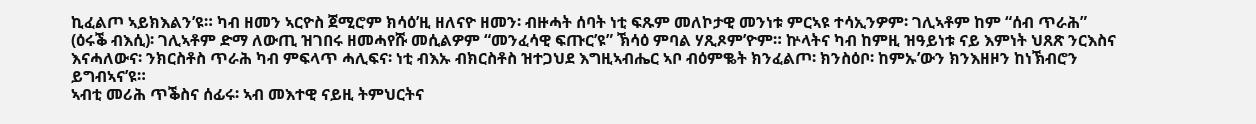ኪፈልጦ ኣይክእልን’ዩ። ካብ ዘመን ኣርዮስ ጀሚሮም ክሳዕ’ዚ ዘለናዮ ዘመን፡ ብዙሓት ሰባት ነቲ ፍጹም መለኮታዊ መንነቱ ምርኣዩ ተሳኢንዎም፡ ገሊኣቶም ከም “ሰብ ጥራሕ” (ዕሩቕ ብእሲ)፡ ገሊኣቶም ድማ ለውጢ ዝገበሩ ዘመሓየሹ መሲልዎም “መንፈሳዊ ፍጡር’ዩ” ኽሳዕ ምባል ሃጺጾም’ዮም። ኵላትና ካብ ከምዚ ዝዓይነቱ ናይ እምነት ህጸጽ ንርእስና እናሓለውና፡ ንክርስቶስ ጥራሕ ካብ ምፍላጥ ሓሊፍና፡ ነቲ ብእኡ ብክርስቶስ ዝተጋህደ እግዚኣብሔር ኣቦ ብዕምቈት ክንፈልጦ፡ ክንስዕቦ፡ ከምኡ’ውን ክንእዘዞን ከነኽብሮን ይግብኣና’ዩ።
ኣብቲ መሪሕ ጥቕስና ሰፊሩ፡ ኣብ መእተዊ ናይዚ ትምህርትና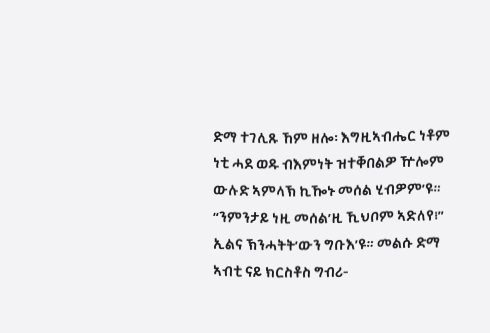ድማ ተገሊጹ ኸም ዘሎ፡ እግዚኣብሔር ነቶም ነቲ ሓደ ወዱ ብእምነት ዝተቐበልዎ ዅሎም ውሉድ ኣምላኽ ኪዀኑ መሰል ሂብዎም’ዩ። “ንምንታይ ነዚ መሰል’ዚ ኺህቦም ኣድለየ፧” ኢልና ኽንሓትት’ውን ግቡእ’ዩ። መልሱ ድማ ኣብቲ ናይ ክርስቶስ ግብሪ-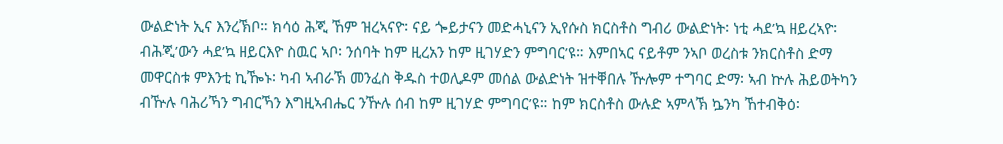ውልድነት ኢና እንረኽቦ። ክሳዕ ሕጂ ኸም ዝረኣናዮ፡ ናይ ጐይታናን መድሓኒናን ኢየሱስ ክርስቶስ ግብሪ ውልድነት፡ ነቲ ሓደ’ኳ ዘይረኣዮ፡ ብሕጂ’ውን ሓደ’ኳ ዘይርእዮ ስዉር ኣቦ፡ ንሰባት ከም ዚረአን ከም ዚገሃድን ምግባር’ዩ። እምበኣር ናይቶም ንኣቦ ወረስቱ ንክርስቶስ ድማ መዋርስቱ ምእንቲ ኪዀኑ፡ ካብ ኣብራኽ መንፈስ ቅዱስ ተወሊዶም መሰል ውልድነት ዝተቐበሉ ዅሎም ተግባር ድማ፡ ኣብ ኵሉ ሕይወትካን ብዅሉ ባሕሪኻን ግብርኻን እግዚኣብሔር ንዅሉ ሰብ ከም ዚገሃድ ምግባር’ዩ። ከም ክርስቶስ ውሉድ ኣምላኽ ኴንካ ኸተብቅዕ፡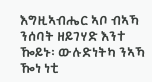እግዚኣብሔር ኣቦ ብኣኻ ንሰባት ዘይገሃድ እንተ ዀይኑ፡ ውሉድነትካ ንኣኻ ዀነ ነቲ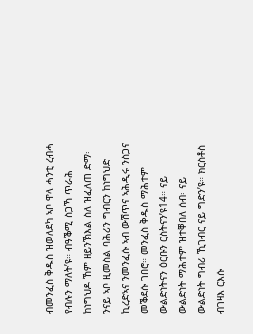ብመንፈስ ቅዱስ ዝወለደካ ኣቦ ዋላ ሓንቲ ረብሓ የብሉን ማለት’ዩ። ብዓቕሚ ስጋኻ ጥራሕ ከነግህዶ ኸም ዘይንኽእል ስለ ዝፈለጠ ድማ፡ ንናይ ኣቦ ዚመስል ባሕሪን ግብርን ከነግህድ ኪረድኣና ንመንፈሱ ኣብ ውሽጥና ኣሕዲሩ ንስጋና መቕደሱ ገበሮ። መንፈስ ቅዱስ ማሕተም ውልድነትናን ዕርቡን ርስትናን’ዩ14። ናይ ውልድነት ማሕተም ዝተቐበለ ሰብ፡ ናይ ውልድነት ግብሪ ኺገብር ናይ ግድን’ዩ። ክርስቶስ ብገዛእ ርእሱ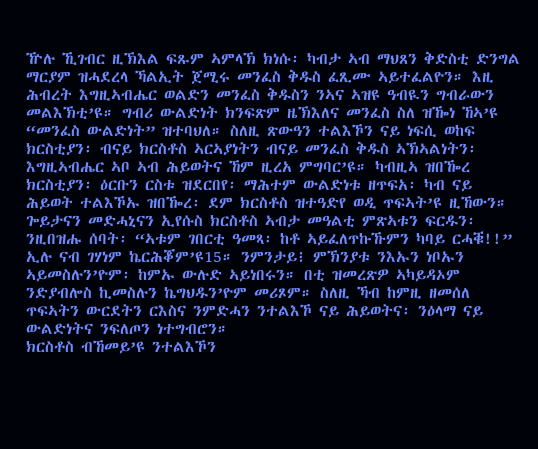ዅሉ ኺገብር ዚኽእል ፍጹም ኣምላኽ ክነሱ፡ ካብታ ኣብ ማህጸን ቅድስቲ ድንግል ማርያም ዝሓደረላ ኻልኢት ጀሚሩ መንፈስ ቅዱስ ፈጺሙ ኣይተፈልዮን። እዚ ሕብረት እግዚኣብሔር ወልድን መንፈስ ቅዱስን ንኣና ኣዝዩ ዓብዪን ግብራውን መልእኽቲ’ዩ። ግብሪ ውልድነት ክንፍጽም ዜኽእለና መንፈስ ስለ ዝዀነ ኸኣ’ዩ “መንፈስ ውልድነት” ዝተባህለ። ስለዚ ጽውዓን ተልእኾን ናይ ነፍሲ ወከፍ ክርስቲያን፡ ብናይ ክርስቶስ ኣርኣያነትን ብናይ መንፈስ ቅዱስ ኣኽኣልነትን፡ እግዚኣብሔር ኣቦ ኣብ ሕይወትና ኸም ዚረአ ምግባር’ዩ። ካብዚኣ ዝበዀረ ክርስቲያን፡ ዕርቡን ርስቱ ዝደርበየ፡ ማሕተም ውልድነቱ ዘጥፍአ፡ ካብ ናይ ሕይወት ተልእኾኡ ዝበዀረ፡ ደም ክርስቶስ ዝተዓድየ ወዲ ጥፍኣት’ዩ ዚኸውን።
ጐይታናን መድሓኒናን ኢየሱስ ክርስቶስ ኣብታ መዓልቲ ምጽኣቱን ፍርዱን፡ ንዚበዝሑ ሰባት፡ “ኣቱም ገበርቲ ዓመጻ፡ ከቶ ኣይፈለጥኩኹምን ካባይ ርሓቑ!!” ኢሉ ናብ ገሃነም ኬርሕቖም’ዩ15። ንምንታይ፧ ምኽንያቱ ንእኡን ነቦኡን ኣይመስሉን’ዮም፡ ከምኡ ውሉድ ኣይነበሩን። በቲ ዝመረጽዎ ኣካይዳኦም ንድያብሎስ ኪመስሉን ኬግህዱን’ዮም መሪጾም። ስለዚ ኻብ ከምዚ ዘመሰለ ጥፍኣትን ውርደትን ርእስና ንምድሓን ንተልእኾ ናይ ሕይወትና፡ ንዕላማ ናይ ውልድነትና ንፍለጦን ነተግብሮን።
ክርስቶስ ብኸመይ’ዩ ንተልእኾን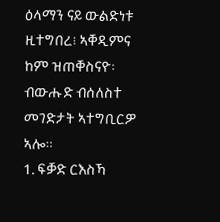ዕላማን ናይ ውልድነቱ ዚተግበረ፧ ኣቐዲምና ከም ዝጠቐስናዮ፡ ብውሑድ ብሰለስተ መገድታት ኣተግቢርዎ ኣሎ።
1. ፍቓድ ርእስኻ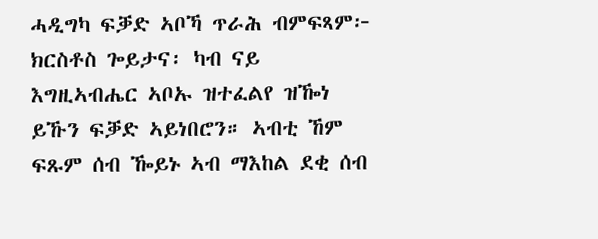ሓዲግካ ፍቓድ ኣቦኻ ጥራሕ ብምፍጻም፦ ክርስቶስ ጐይታና፡ ካብ ናይ እግዚኣብሔር ኣቦኡ ዝተፈልየ ዝዀነ ይኹን ፍቓድ ኣይነበሮን። ኣብቲ ኸም ፍጹም ሰብ ዀይኑ ኣብ ማእከል ደቂ ሰብ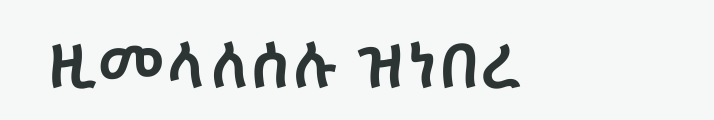ዚመላለሰሉ ዝነበረ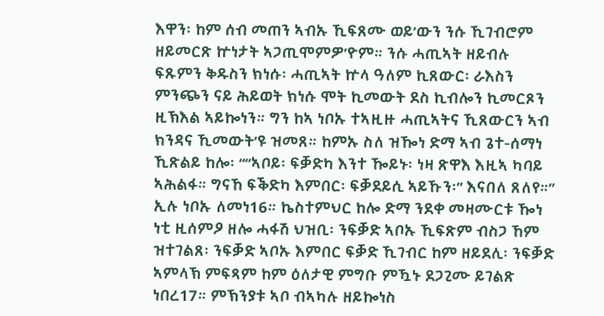እዋን፡ ከም ሰብ መጠን ኣብኡ ኺፍጸሙ ወይ’ውን ንሱ ኺገብሮም ዘይመርጽ ኵነታት ኣጋጢሞምዎ’ዮም። ንሱ ሓጢኣት ዘይብሉ ፍጹምን ቅዱስን ክነሱ፡ ሓጢኣት ኵላ ዓለም ኪጸውር፡ ራእስን ምንጭን ናይ ሕይወት ክነሱ ሞት ኪመውት ደስ ኪብሎን ኪመርጾን ዚኽእል ኣይኰነን። ግን ከኣ ነቦኡ ተኣዚዙ ሓጢኣትና ኺጸውርን ኣብ ክንዳና ኺመውት’ዩ ዝመጸ። ከምኡ ስለ ዝዀነ ድማ ኣብ ጌተ-ሰማነ ኺጽልይ ከሎ፡ ““ኣቦይ፡ ፍቓድካ እንተ ዀይኑ፡ ነዛ ጽዋእ እዚኣ ካባይ ኣሕልፋ። ግናኸ ፍቕድካ እምበር፡ ፍቓደይሲ ኣይኹን፡” እናበለ ጸለየ።” ኢሉ ነቦኡ ለመነ16። ኬስተምህር ከሎ ድማ ንደቀ መዛሙርቱ ዀነ ነቲ ዚሰምዖ ዘሎ ሓፋሽ ህዝቢ፡ ንፍቓድ ኣቦኡ ኺፍጽም ብስጋ ኸም ዝተገልጸ፡ ንፍቓድ ኣቦኡ እምበር ፍቓድ ኺገብር ከም ዘይደሊ፡ ንፍቓድ ኣምላኽ ምፍጻም ከም ዕለታዊ ምግቡ ምዃኑ ደጋጊሙ ይገልጽ ነበረ17። ምኽንያቱ ኣቦ ብኣካሉ ዘይኰነስ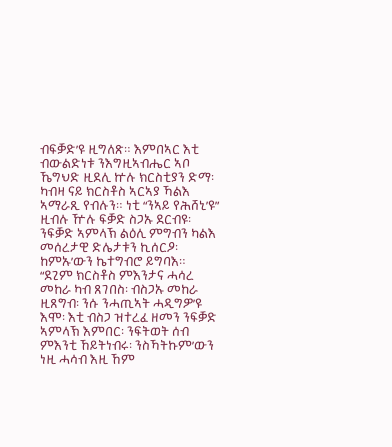ብፍቓድ’ዩ ዚግለጽ። እምበኣር እቲ ብውልድነቱ ንእግዚኣብሔር ኣቦ ኼግህድ ዚደሊ ኵሉ ክርስቲያን ድማ፡ ካብዛ ናይ ክርስቶስ ኣርኣያ ኻልእ ኣማራጺ የብሉን። ነቲ “ንኣይ የሕሸኒ’ዩ” ዚብሉ ዅሉ ፍቓድ ስጋኡ ደርብዩ፡ ንፍቓድ ኣምላኽ ልዕሊ ምግብን ካልእ መሰረታዊ ድሌታቱን ኪሰርዖ፡ ከምኡ’ውን ኬተግብሮ ይግባእ።
“ደጊም ክርስቶስ ምእንታና ሓሳረ መከራ ካብ ጸገበስ፡ ብስጋኡ መከራ ዚጸግብ፡ ንሱ ንሓጢኣት ሓዲግዎ’ዩ እሞ፡ እቲ ብስጋ ዝተረፈ ዘመን ንፍቓድ ኣምላኽ እምበር፡ ንፍትወት ሰብ ምእንቲ ኸይትነብሩ፡ ንስኻትኩም’ውን ነዚ ሓሳብ እዚ ኸም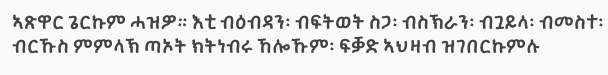ኣጽዋር ጌርኩም ሓዝዎ። እቲ ብዕብዳን፡ ብፍትወት ስጋ፡ ብስኽራን፡ ብጓይላ፡ ብመስተ፡ ብርኹስ ምምላኽ ጣኦት ክትነብሩ ኸሎኹም፡ ፍቓድ ኣህዛብ ዝገበርኩምሉ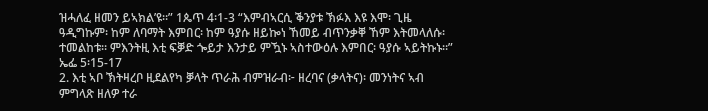ዝሓለፈ ዘመን ይኣክል’ዩ።” 1ጴጥ 4፡1-3 “እምብኣርሲ ቕንያቱ ኽፉእ እዩ እሞ፡ ጊዜ ዓዲግኩም፡ ከም ለባማት እምበር፡ ከም ዓያሱ ዘይኰነ ኸመይ ብጥንቃቐ ኸም እትመላለሱ፡ ተመልከቱ። ምእንትዚ እቲ ፍቓድ ጐይታ እንታይ ምዃኑ ኣስተውዕሉ እምበር፡ ዓያሱ ኣይትኩኑ።” ኤፌ 5፡15-17
2. እቲ ኣቦ ኽትዛረቦ ዚደልየካ ቓላት ጥራሕ ብምዝራብ፦ ዘረባና (ቃላትና)፡ መንነትና ኣብ ምግላጽ ዘለዎ ተራ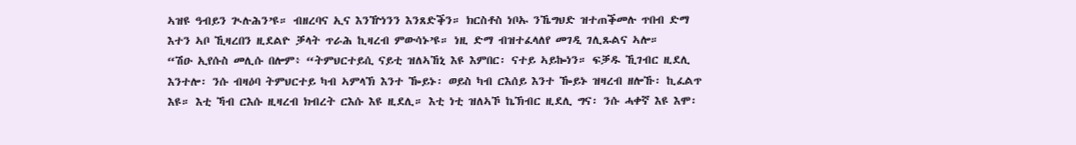ኣዝዩ ዓብይን ጒሉሕን’ዩ። ብዘረባና ኢና እንዅነንን እንጸድቕን። ክርስቶስ ነቦኡ ንኼግህድ ዝተጠቕመሉ ጥበብ ድማ እተን ኣቦ ኺዛረበን ዚደልዮ ቓላት ጥራሕ ኪዛረብ ምውሳኑ’ዩ። ነዚ ድማ ብዝተፈላለየ መገዲ ገሊጹልና ኣሎ።
“ሽዑ ኢየሱስ መሊሱ በሎም፥ “ትምህርተይሲ ናይቲ ዝለኣኸኒ እዩ እምበር፡ ናተይ ኣይኰነን። ፍቓዱ ኺገብር ዚደሊ እንተሎ፡ ንሱ ብዛዕባ ትምህርተይ ካብ ኣምላኽ እንተ ዀይኑ፡ ወይስ ካብ ርእሰይ እንተ ዀይኑ ዝዛረብ ዘሎኹ፡ ኪፈልጥ እዩ። እቲ ኻብ ርእሱ ዚዛረብ ክብረት ርእሱ እዩ ዚደሊ። እቲ ነቲ ዝለኣኾ ኬኽብር ዚደሊ ግና፡ ንሱ ሓቀኛ እዩ እሞ፡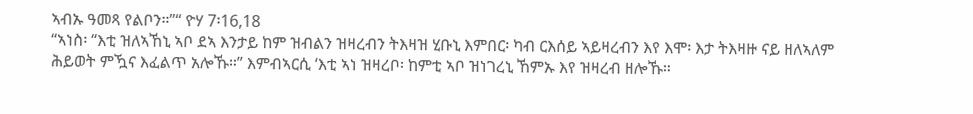ኣብኡ ዓመጻ የልቦን።”“ ዮሃ 7፡16,18
“ኣነስ፡ “እቲ ዝለኣኸኒ ኣቦ ደኣ እንታይ ከም ዝብልን ዝዛረብን ትእዛዝ ሂቡኒ እምበር፡ ካብ ርእሰይ ኣይዛረብን እየ እሞ፡ እታ ትእዛዙ ናይ ዘለኣለም ሕይወት ምዃና እፈልጥ አሎኹ።” እምብኣርሲ ‘እቲ ኣነ ዝዛረቦ፡ ከምቲ ኣቦ ዝነገረኒ ኸምኡ እየ ዝዛረብ ዘሎኹ።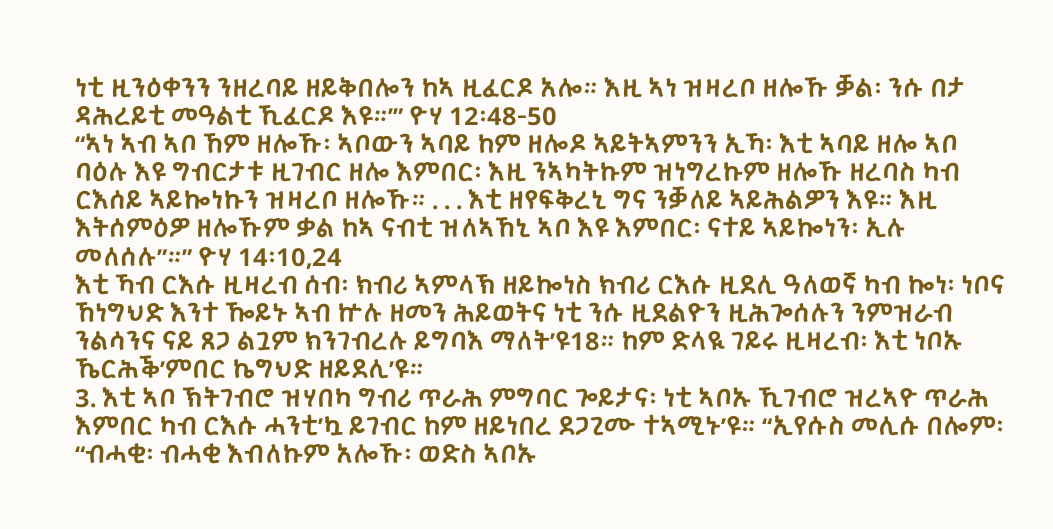ነቲ ዚንዕቀንን ንዘረባይ ዘይቅበሎን ከኣ ዚፈርዶ አሎ። እዚ ኣነ ዝዛረቦ ዘሎኹ ቓል፡ ንሱ በታ ዳሕረይቲ መዓልቲ ኺፈርዶ እዩ።’” ዮሃ 12፡48-50
“ኣነ ኣብ ኣቦ ኸም ዘሎኹ፡ ኣቦውን ኣባይ ከም ዘሎዶ ኣይትኣምንን ኢኻ፡ እቲ ኣባይ ዘሎ ኣቦ ባዕሉ እዩ ግብርታቱ ዚገብር ዘሎ እምበር፡ እዚ ንኣካትኩም ዝነግረኩም ዘሎኹ ዘረባስ ካብ ርእሰይ ኣይኰነኩን ዝዛረቦ ዘሎኹ። . . . እቲ ዘየፍቅረኒ ግና ንቓለይ ኣይሕልዎን እዩ። እዚ እትሰምዕዎ ዘሎኹም ቃል ከኣ ናብቲ ዝለኣኸኒ ኣቦ እዩ እምበር፡ ናተይ ኣይኰነን፡ ኢሉ መለሰሉ”።” ዮሃ 14፡10,24
እቲ ኻብ ርእሱ ዚዛረብ ሰብ፡ ክብሪ ኣምላኽ ዘይኰነስ ክብሪ ርእሱ ዚደሊ ዓለወኛ ካብ ኰነ፡ ነቦና ኸነግህድ እንተ ዀይኑ ኣብ ኵሉ ዘመን ሕይወትና ነቲ ንሱ ዚደልዮን ዚሕጐሰሉን ንምዝራብ ንልሳንና ናይ ጸጋ ልጓም ክንገብረሉ ይግባእ ማለት’ዩ18። ከም ድላዪ ገይሩ ዚዛረብ፡ እቲ ነቦኡ ኼርሕቕ’ምበር ኬግህድ ዘይደሊ’ዩ።
3. እቲ ኣቦ ኽትገብሮ ዝሃበካ ግብሪ ጥራሕ ምግባር ጐይታና፡ ነቲ ኣቦኡ ኺገብሮ ዝረኣዮ ጥራሕ እምበር ካብ ርእሱ ሓንቲ’ኳ ይገብር ከም ዘይነበረ ደጋጊሙ ተኣሚኑ’ዩ። “ኢየሱስ መሊሱ በሎም፡ “ብሓቂ፡ ብሓቂ እብለኩም አሎኹ፡ ወድስ ኣቦኡ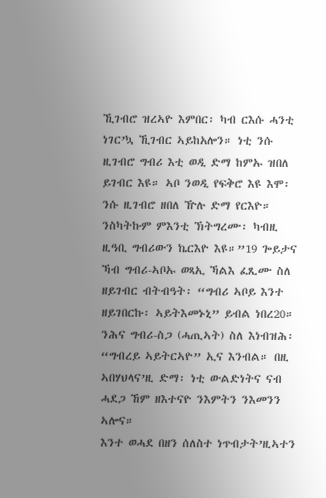ኺገብሮ ዝረኣዮ እምበር፡ ካብ ርእሱ ሓንቲ ነገር’ኳ ኺገብር ኣይከአሎን። ነቲ ንሱ ዚገብሮ ግብሪ እቲ ወዲ ድማ ከምኡ ዝበለ ይገብር እዩ። ኣቦ ንወዲ የፍቅሮ እዩ እሞ፡ ንሱ ዚገብሮ ዘበለ ዅሉ ድማ የርእዮ። ንስካትኩም ምእንቲ ኽትግረሙ፡ ካብዚ ዚዓቢ ግብሪውን ኬርእዮ እዩ።”19 ጐይታና ኻብ ግብሪ-ኣቦኡ ወጻኢ ኻልእ ፈጺሙ ስለ ዘይገብር ብትብዓት፡ “ግብሪ ኣቦይ እንተ ዘይገበርኩ፡ ኣይትእመኑኒ” ይብል ነበረ20። ንሕና ግብሪ-ስጋ (ሓጢኣት) ስለ እነብዝሕ፡ “ግብረይ ኣይትርኣዮ” ኢና እንብል። በዚ ኣበሃህላና’ዚ ድማ፡ ነቲ ውልድነትና ናብ ሓደጋ ኸም ዘእተናዮ ንእምትን ንእመንን ኣሎና።
እንተ ወሓደ በዘን ሰለስተ ነጥብታት’ዚኣተን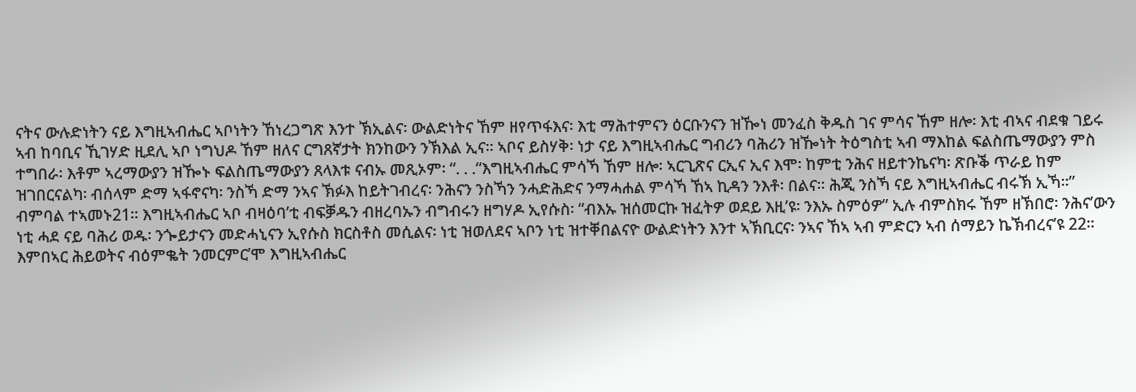ናትና ውሉድነትን ናይ እግዚኣብሔር ኣቦነትን ኸነረጋግጽ እንተ ኽኢልና፡ ውልድነትና ኸም ዘየጥፋእና፡ እቲ ማሕተምናን ዕርቡንናን ዝዀነ መንፈስ ቅዱስ ገና ምሳና ኸም ዘሎ፡ እቲ ብኣና ብደቁ ገይሩ ኣብ ከባቢና ኺገሃድ ዚደሊ ኣቦ ነግህዶ ኸም ዘለና ርግጸኛታት ክንከውን ንኽእል ኢና። ኣቦና ይስሃቅ፡ ነታ ናይ እግዚኣብሔር ግብሪን ባሕሪን ዝዀነት ትዕግስቲ ኣብ ማእከል ፍልስጤማውያን ምስ ተግበራ፡ እቶም ኣረማውያን ዝዀኑ ፍልስጤማውያን ጸላእቱ ናብኡ መጺኦም፡ “. . .“እግዚኣብሔር ምሳኻ ኸም ዘሎ፡ ኣርጊጽና ርኢና ኢና እሞ፡ ከምቲ ንሕና ዘይተንኬናካ፡ ጽቡቕ ጥራይ ከም ዝገበርናልካ፡ ብሰላም ድማ ኣፋኖናካ፡ ንስኻ ድማ ንኣና ኽፉእ ከይትገብረና፡ ንሕናን ንስኻን ንሓድሕድና ንማሓሐል ምሳኻ ኸኣ ኪዳን ንእቶ፡ በልና። ሕጂ ንስኻ ናይ እግዚኣብሔር ብሩኽ ኢኻ።” ብምባል ተኣመኑ21። እግዚኣብሔር ኣቦ ብዛዕባ’ቲ ብፍቓዱን ብዘረባኡን ብግብሩን ዘግሃዶ ኢየሱስ፡ “ብእኡ ዝሰመርኩ ዝፈትዎ ወደይ እዚ’ዩ፡ ንእኡ ስምዕዎ” ኢሉ ብምስክሩ ኸም ዘኽበሮ፡ ንሕና’ውን ነቲ ሓደ ናይ ባሕሪ ወዱ፡ ንጐይታናን መድሓኒናን ኢየሱስ ክርስቶስ መሲልና፡ ነቲ ዝወለደና ኣቦን ነቲ ዝተቐበልናዮ ውልድነትን እንተ ኣኽቢርና፡ ንኣና ኸኣ ኣብ ምድርን ኣብ ሰማይን ኬኽብረና’ዩ 22።
እምበኣር ሕይወትና ብዕምቈት ንመርምር’ሞ እግዚኣብሔር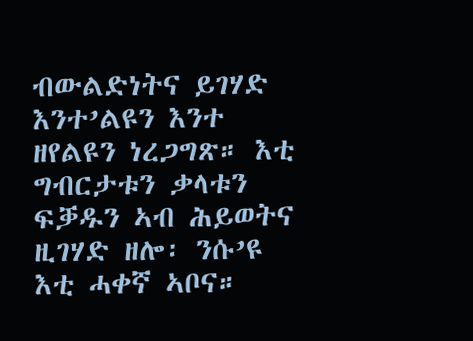ብውልድነትና ይገሃድ እንተ’ልዩን እንተ ዘየልዩን ነረጋግጽ። እቲ ግብርታቱን ቃላቱን ፍቓዱን ኣብ ሕይወትና ዚገሃድ ዘሎ፡ ንሱ’ዩ እቲ ሓቀኛ ኣቦና።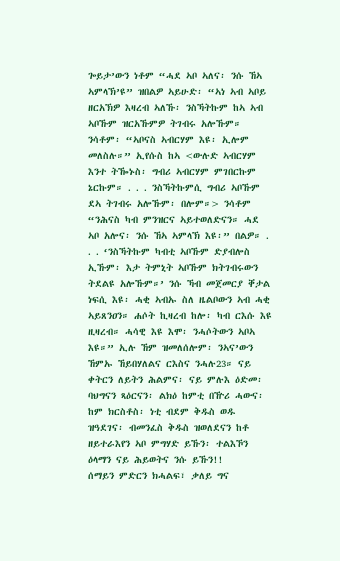ጐይታ’ውን ነቶም “ሓደ ኣቦ ኣለና፡ ንሱ ኸኣ ኣምላኽ’ዩ” ዝበልዎ ኣይሁድ፡ “ኣነ ኣብ ኣቦይ ዘርአኽዎ እዛረብ ኣለኹ፡ ንስኻትኩም ከኣ ኣብ ኣቦኹም ዝርአኹምዎ ትገብሩ አሎኹም። ንሳቶም፡ “ኣቦናስ ኣብርሃም እዩ፡ ኢሎም መለስሉ።” ኢየሱስ ከኣ <ውሉድ ኣብርሃም እንተ ትዀኑስ፡ ግብሪ ኣብርሃም ምገበርኩም ኔርኩም። . . . ንስኻትኩምሲ ግብሪ ኣቦኹም ደኣ ትገብሩ አሎኹም፡ በሎም።> ንሳቶም “ንሕናስ ካብ ምንዝርና ኣይተወለድናን። ሓደ ኣቦ አሎና፡ ንሱ ኸኣ ኣምላኽ እዩ፡” በልዎ። . . . ‘ንስኻትኩም ካብቲ ኣቦኹም ድያብሎስ ኢኹም፡ እታ ትምኒት ኣቦኹም ክትገብሩውን ትደልዩ አሎኹም።’ ንሱ ኻብ መጀመርያ ቐታል ነፍሲ እዩ፡ ሓቂ ኣብኡ ስለ ዜልቦውን ኣብ ሓቂ ኣይጸንዐን። ሐሶት ኪዛረብ ከሎ፡ ካብ ርእሱ እዩ ዚዛረብ። ሓሳዊ እዩ እሞ፡ ንሓሶትውን ኣቦኣ እዩ።” ኢሉ ኸም ዝመለሰሎም፡ ንኣና’ውን ኸምኡ ኸይበሃለልና ርእስና ንሓሉ23። ናይ ቀትርን ለይትን ሕልምና፡ ናይ ምሉእ ዕድመ፡ ባህግናን ጻዕርናን፡ ልክዕ ከምቲ በዅሪ ሓውና፡ ከም ክርስቶስ፡ ነቲ ብደም ቅዱስ ወዱ ዝዓደገና፡ ብመንፈስ ቅዱስ ዝወለደናን ከቶ ዘይተራእየን ኣቦ ምግሃድ ይኹን፡ ተልእኾን ዕላማን ናይ ሕይወትና ንሱ ይኹን!!
ሰማይን ምድርን ክሓልፍ፣ ቃለይ ግና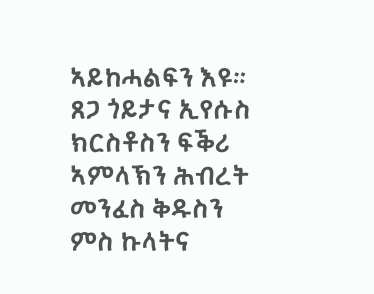ኣይከሓልፍን እዩ።
ጸጋ ጎይታና ኢየሱስ ክርስቶስን ፍቕሪ ኣምላኽን ሕብረት መንፈስ ቅዱስን ምስ ኩላትና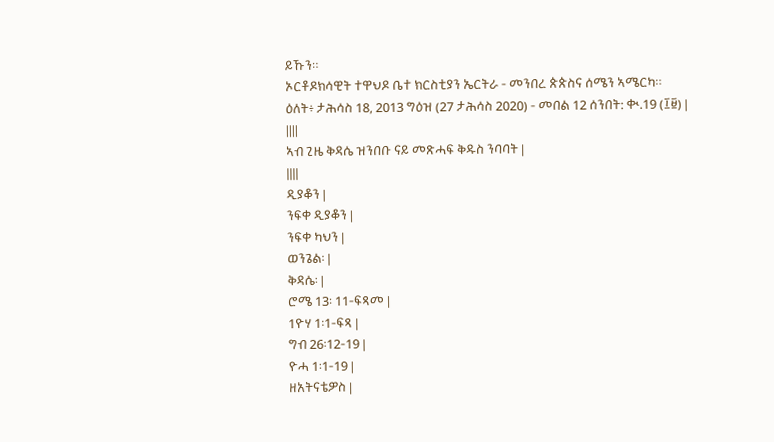ይኹን።
ኦርቶዶክሳዊት ተዋህዶ ቤተ ክርስቲያን ኤርትራ - መንበረ ጵጵስና ሰሜን ኣሜርካ።
ዕለት፥ ታሕሳስ 18, 2013 ግዕዝ (27 ታሕሳስ 2020) - መበል 12 ሰንበት: ቊ.19 (፲፱) |
||||
ኣብ ጊዜ ቅዳሴ ዝንበቡ ናይ መጽሓፍ ቅዱስ ንባባት |
||||
ዲያቆን |
ንፍቀ ዲያቆን |
ንፍቀ ካህን |
ወንጌል፡ |
ቅዳሴ፡ |
ሮሜ 13፡ 11-ፍጻመ |
1ዮሃ 1፡1-ፍጻ |
ግብ 26፡12-19 |
ዮሓ 1፡1-19 |
ዘአትናቴዎስ |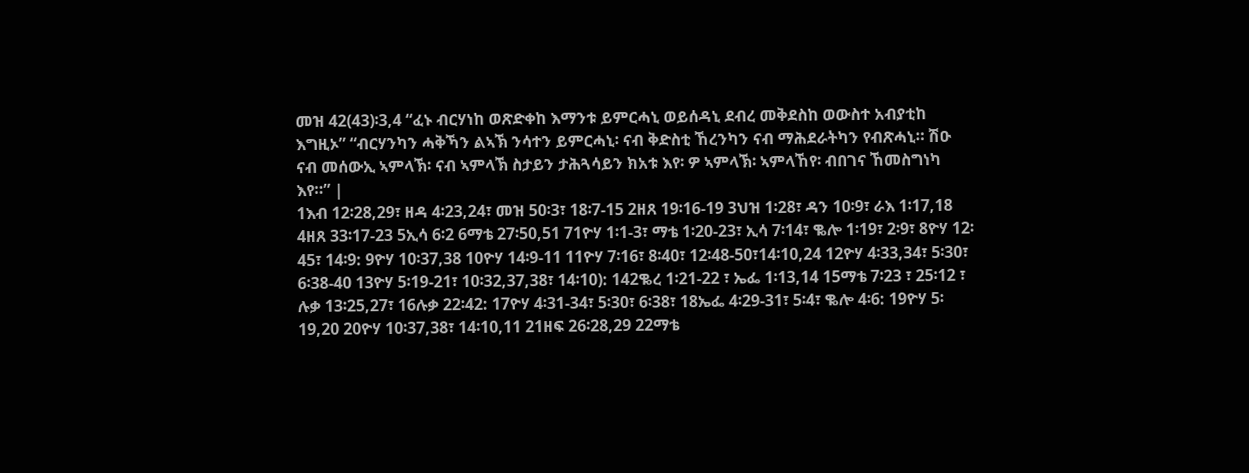መዝ 42(43)፡3,4 “ፈኑ ብርሃነከ ወጽድቀከ እማንቱ ይምርሓኒ ወይሰዳኒ ደብረ መቅደስከ ወውስተ አብያቲከ እግዚኦ” “ብርሃንካን ሓቅኻን ልኣኽ ንሳተን ይምርሓኒ፡ ናብ ቅድስቲ ኸረንካን ናብ ማሕደራትካን የብጽሓኒ። ሽዑ ናብ መሰውኢ ኣምላኽ፡ ናብ ኣምላኽ ስታይን ታሕጓሳይን ክአቱ እየ፡ ዎ ኣምላኽ፡ ኣምላኸየ፡ ብበገና ኸመስግነካ እየ።” |
1እብ 12፡28,29፣ ዘዳ 4፡23,24፣ መዝ 50፡3፣ 18፡7-15 2ዘጸ 19፡16-19 3ህዝ 1፡28፣ ዳን 10፡9፣ ራእ 1፡17,18 4ዘጸ 33፡17-23 5ኢሳ 6፡2 6ማቴ 27፡50,51 71ዮሃ 1፡1-3፣ ማቴ 1፡20-23፣ ኢሳ 7፡14፣ ቈሎ 1፡19፣ 2፡9፣ 8ዮሃ 12፡45፣ 14፡9: 9ዮሃ 10፡37,38 10ዮሃ 14፡9-11 11ዮሃ 7፡16፣ 8፡40፣ 12፡48-50፣14፡10,24 12ዮሃ 4፡33,34፣ 5፡30፣ 6፡38-40 13ዮሃ 5፡19-21፣ 10፡32,37,38፣ 14፡10): 142ቈረ 1፡21-22 ፣ ኤፌ 1፡13,14 15ማቴ 7፡23 ፣ 25፡12 ፣ ሉቃ 13፡25,27፣ 16ሉቃ 22፡42: 17ዮሃ 4፡31-34፣ 5፡30፣ 6፡38፣ 18ኤፌ 4፡29-31፣ 5፡4፣ ቈሎ 4፡6: 19ዮሃ 5፡19,20 20ዮሃ 10፡37,38፣ 14፡10,11 21ዘፍ 26፡28,29 22ማቴ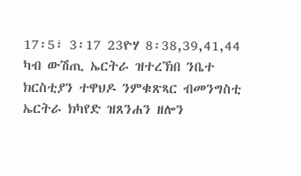17፡5፣ 3፡17 23ዮሃ 8፡38,39,41,44
ካብ ውሽጢ ኤርትራ ዝተረኽበ ንቤተ ክርስቲያን ተዋህዶ ንምቁጽጻር ብመንግስቲ ኤርትራ ክካየድ ዝጸንሐን ዘሎን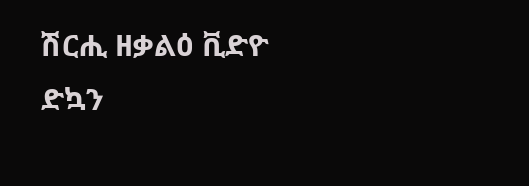ሽርሒ ዘቃልዕ ቪድዮ
ድኳን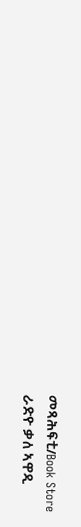መጻሕፍቲ/Book Store
ራድዮ ቃለ ኣዋዲ